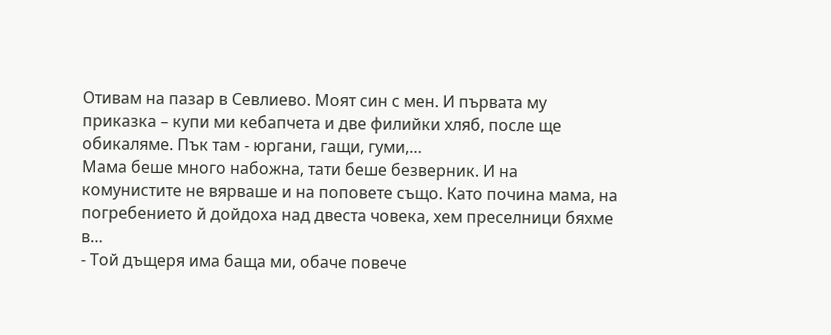Отивам на пазар в Севлиево. Моят син с мен. И първата му приказка – купи ми кебапчета и две филийки хляб, после ще обикаляме. Пък там - юргани, гащи, гуми,…
Мама беше много набожна, тати беше безверник. И на комунистите не вярваше и на поповете също. Като почина мама, на погребението й дойдоха над двеста човека, хем преселници бяхме в…
- Той дъщеря има баща ми, обаче повече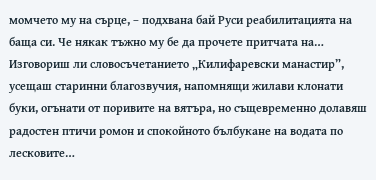момчето му на сърце, – подхвана бай Руси реабилитацията на баща си. Че някак тъжно му бе да прочете притчата на…
Изговориш ли словосъчетанието „Килифаревски манастир”, усещаш старинни благозвучия, напомнящи жилави клонати буки, огънати от поривите на вятъра, но същевременно долавяш радостен птичи ромон и спокойното бълбукане на водата по лесковите…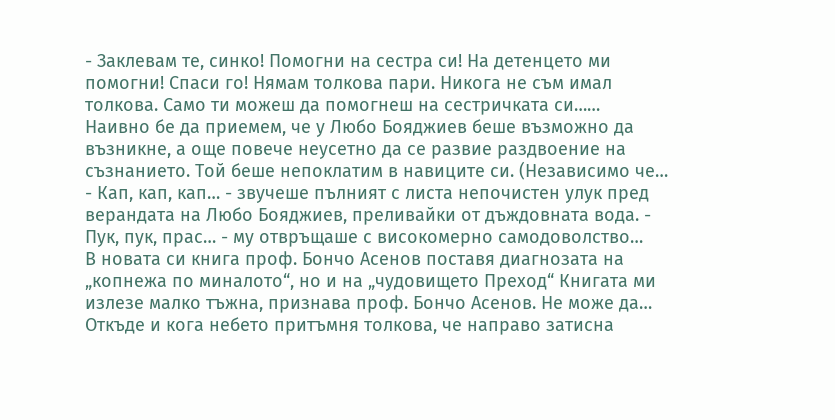- Заклевам те, синко! Помогни на сестра си! На детенцето ми помогни! Спаси го! Нямам толкова пари. Никога не съм имал толкова. Само ти можеш да помогнеш на сестричката си……
Наивно бе да приемем, че у Любо Бояджиев беше възможно да възникне, а още повече неусетно да се развие раздвоение на съзнанието. Той беше непоклатим в навиците си. (Независимо че…
- Кап, кап, кап… - звучеше пълният с листа непочистен улук пред верандата на Любо Бояджиев, преливайки от дъждовната вода. - Пук, пук, прас… - му отвръщаше с високомерно самодоволство…
В новата си книга проф. Бончо Асенов поставя диагнозата на „копнежа по миналото“, но и на „чудовището Преход“ Книгата ми излезе малко тъжна, признава проф. Бончо Асенов. Не може да…
Откъде и кога небето притъмня толкова, че направо затисна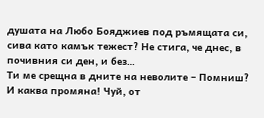душата на Любо Бояджиев под ръмящата си, сива като камък тежест? Не стига, че днес, в почивния си ден, и без…
Ти ме срещна в дните на неволите – Помниш? И каква промяна! Чуй, от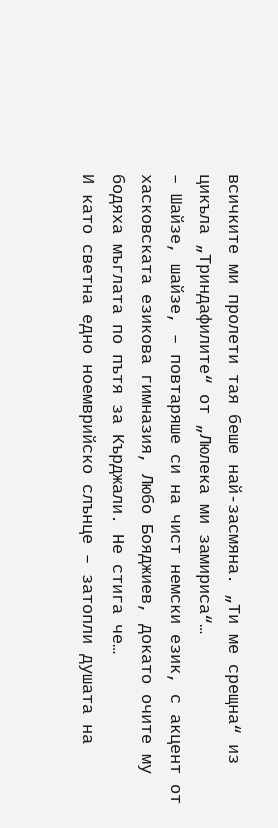всичките ми пролети тая беше най-засмяна. „Ти ме срещна“ из цикъла „Триндафилите“ от „Люлека ми замириса“…
– Шайзе, шайзе, – повтаряше си на чист немски език, с акцент от хасковската езикова гимназия, Любо Бояджиев, докато очите му бодяха мъглата по пътя за Кърджали. Не стига че…
И като светна едно ноемврийско слънце – затопли душата на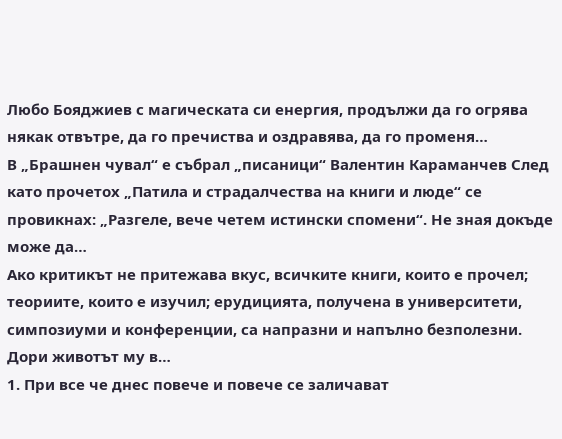Любо Бояджиев с магическата си енергия, продължи да го огрява някак отвътре, да го пречиства и оздравява, да го променя…
В „Брашнен чувал“ е събрал „писаници“ Валентин Караманчев След като прочетох „Патила и страдалчества на книги и люде“ се провикнах: „Разгеле, вече четем истински спомени“. Не зная докъде може да…
Ако критикът не притежава вкус, всичките книги, които е прочел; теориите, които е изучил; ерудицията, получена в университети, симпозиуми и конференции, са напразни и напълно безполезни. Дори животът му в…
1. При все че днес повече и повече се заличават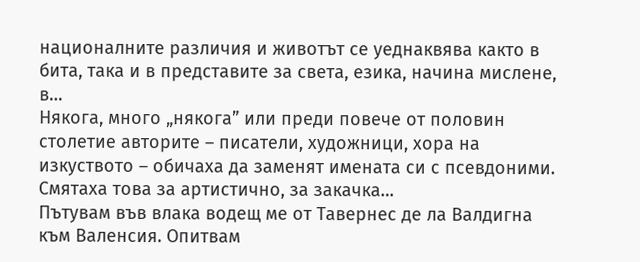националните различия и животът се уеднаквява както в бита, така и в представите за света, езика, начина мислене, в…
Някога, много „някога” или преди повече от половин столетие авторите – писатели, художници, хора на изкуството – обичаха да заменят имената си с псевдоними. Смятаха това за артистично, за закачка…
Пътувам във влака водещ ме от Тавернес де ла Валдигна към Валенсия. Опитвам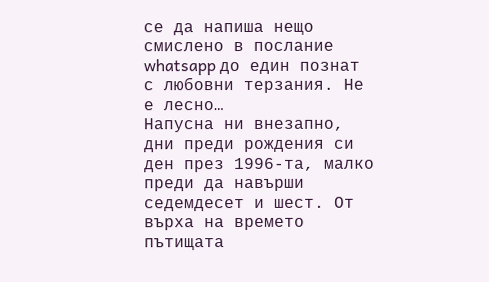се да напиша нещо смислено в послание whatsapp до един познат с любовни терзания. Не е лесно…
Напусна ни внезапно, дни преди рождения си ден през 1996-та, малко преди да навърши седемдесет и шест. От върха на времето пътищата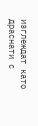изглеждат като драснати с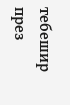тебешир през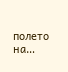полето на…